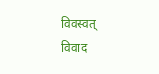विवस्वत्
विवाद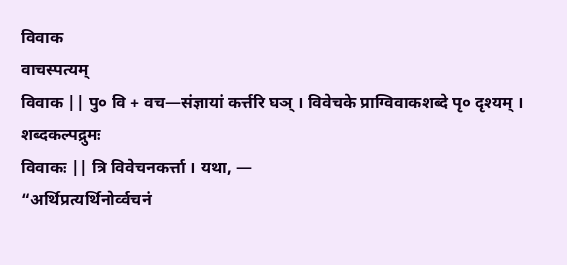विवाक
वाचस्पत्यम्
विवाक || पु० वि + वच—संज्ञायां कर्त्तरि घञ् । विवेचके प्राग्विवाकशब्दे पृ० दृश्यम् ।
शब्दकल्पद्रुमः
विवाकः || त्रि विवेचनकर्त्ता । यथा, —
“अर्थिप्रत्यर्थिनोर्व्वचनं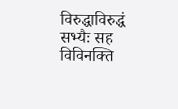विरुद्धाविरुद्धं सभ्यैः सह विविनक्ति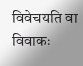विवेचयति वा विवाकः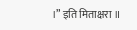।” इति मिताक्षरा ॥